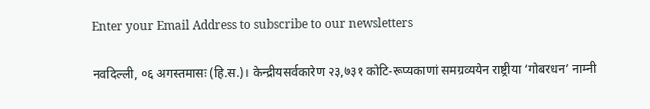Enter your Email Address to subscribe to our newsletters

नवदिल्ली, ०६ अगस्तमासः (हि.स.)। केन्द्रीयसर्वकारेण २३,७३१ कोटि-रूप्यकाणां समग्रव्ययेन राष्ट्रीया ‘गोबरधन’ नाम्नी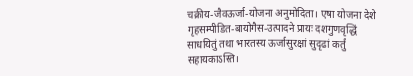चक्रीय-जैवऊर्जा-योजना अनुमोदिता। एषा योजना देशे गृहसम्पीडित-बायोगैस-उत्पादने प्रायः दशगुणवृद्धिं साधयितुं तथा भारतस्य ऊर्जासुरक्षां सुदृढां कर्तुं सहायकाऽस्ति।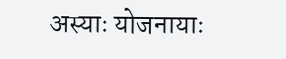अस्याः योजनायाः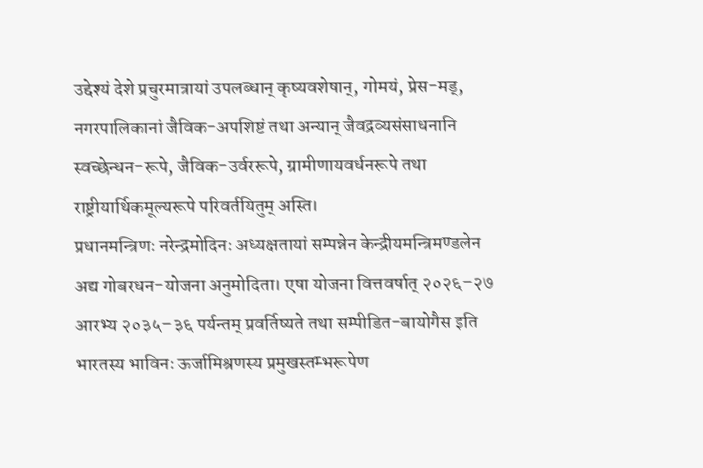उद्देश्यं देशे प्रचुरमात्रायां उपलब्धान् कृष्यवशेषान्, गोमयं, प्रेस-मड्, नगरपालिकानां जैविक-अपशिष्टं तथा अन्यान् जैवद्रव्यसंसाधनानि स्वच्छेन्धन-रूपे, जैविक-उर्वररूपे, ग्रामीणायवर्धनरूपे तथा राष्ट्रीयार्थिकमूल्यरूपे परिवर्तयितुम् अस्ति।
प्रधानमन्त्रिणः नरेन्द्रमोदिनः अध्यक्षतायां सम्पन्नेन केन्द्रीयमन्त्रिमण्डलेन अद्य गोबरधन-योजना अनुमोदिता। एषा योजना वित्तवर्षात् २०२६–२७ आरभ्य २०३५–३६ पर्यन्तम् प्रवर्तिष्यते तथा सम्पीडित-बायोगैस इति भारतस्य भाविनः ऊर्जामिश्रणस्य प्रमुखस्तम्भरूपेण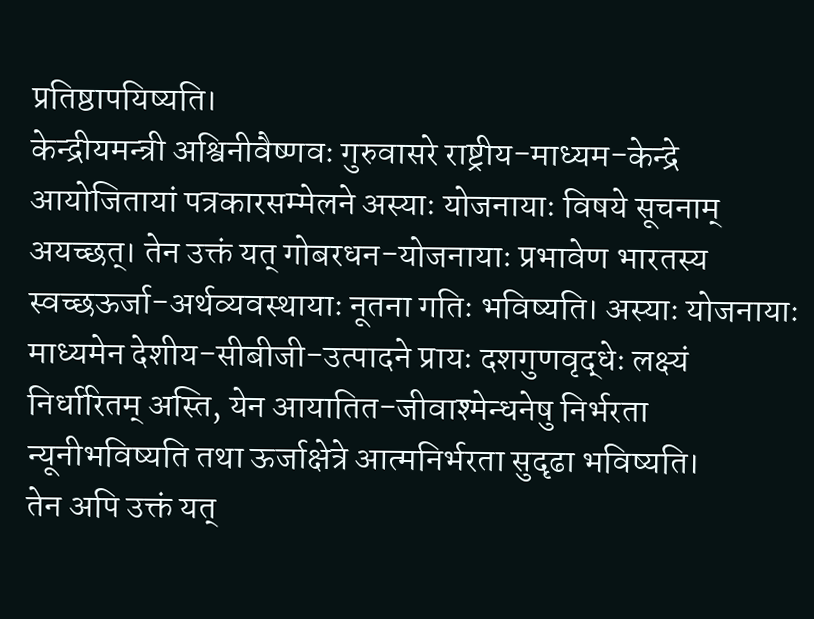प्रतिष्ठापयिष्यति।
केन्द्रीयमन्त्री अश्विनीवैष्णवः गुरुवासरे राष्ट्रीय-माध्यम-केन्द्रे आयोजितायां पत्रकारसम्मेलने अस्याः योजनायाः विषये सूचनाम् अयच्छत्। तेन उक्तं यत् गोबरधन-योजनायाः प्रभावेण भारतस्य स्वच्छऊर्जा-अर्थव्यवस्थायाः नूतना गतिः भविष्यति। अस्याः योजनायाः माध्यमेन देशीय-सीबीजी-उत्पादने प्रायः दशगुणवृद्धेः लक्ष्यं निर्धारितम् अस्ति, येन आयातित-जीवाश्मेन्धनेषु निर्भरता न्यूनीभविष्यति तथा ऊर्जाक्षेत्रे आत्मनिर्भरता सुदृढा भविष्यति।
तेन अपि उक्तं यत्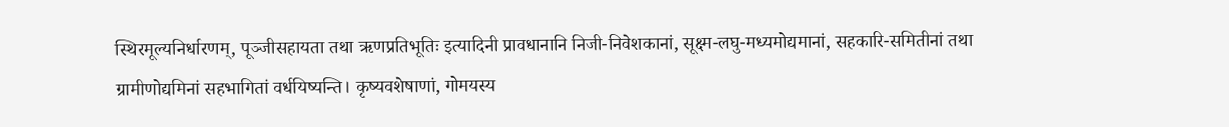स्थिरमूल्यनिर्धारणम्, पूञ्जीसहायता तथा ऋणप्रतिभूतिः इत्यादिनी प्रावधानानि निजी-निवेशकानां, सूक्ष्म-लघु-मध्यमोद्यमानां, सहकारि-समितीनां तथा ग्रामीणोद्यमिनां सहभागितां वर्धयिष्यन्ति। कृष्यवशेषाणां, गोमयस्य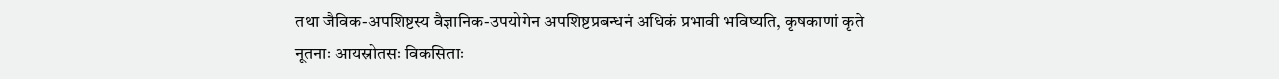तथा जैविक-अपशिष्टस्य वैज्ञानिक-उपयोगेन अपशिष्टप्रबन्धनं अधिकं प्रभावी भविष्यति, कृषकाणां कृते नूतनाः आयस्रोतसः विकसिताः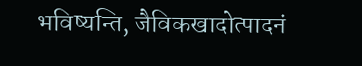भविष्यन्ति, जैविकखादोत्पादनं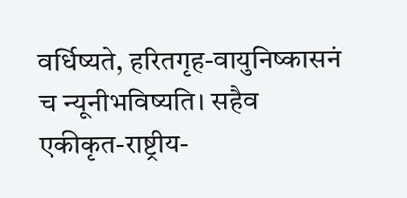वर्धिष्यते, हरितगृह-वायुनिष्कासनं च न्यूनीभविष्यति। सहैव एकीकृत-राष्ट्रीय-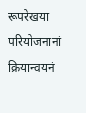रूपरेखया परियोजनानां क्रियान्वयनं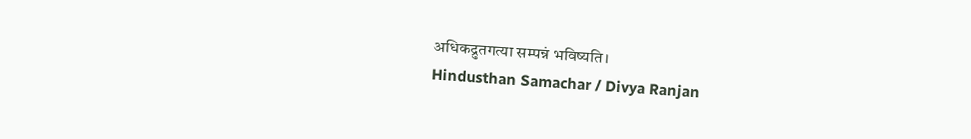अधिकद्रुतगत्या सम्पन्नं भविष्यति।
Hindusthan Samachar / Divya Ranjan